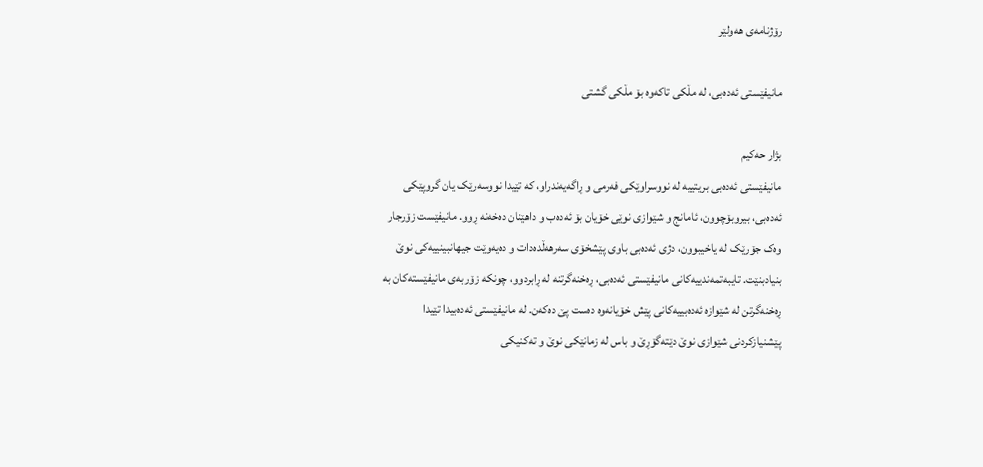رۆژنامەی ھەولێر

مانیفێستی ئەدەبی، لە مڵکی تاکەوە بۆ مڵکی گشتی

بژار حەکیم
مانیفێستی ئەدەبی بریتییە لە نووسراوێکی فەرمی و ڕاگەیەندراو، کە تێیدا نووسەرێک یان گروپێکی ئەدەبی، بیروبۆچوون، ئامانج و شێوازی نوێی خۆیان بۆ ئەدەب و داهێنان دەخەنە ڕوو. مانیفێست زۆرجار وەک جۆرێک لە یاخیبوون، دژی ئەدەبی باوی پێشخۆی سەرهەڵدەدات و دەیەوێت جیهانبینییەکی نوێ بنیادبنێت. تایبەتمەندییەکانی مانیفێستی ئەدەبی، ڕەخنەگرتنە لە ڕابردوو، چونکە زۆربەی مانیفێستەکان بە ڕەخنەگرتن لە شێوازە ئەدەبییەکانی پێش خۆیانەوە دەست پێ دەکەن. لە مانیفێستی ئەدەبیدا تێیدا پێشنیازکردنی شێوازی نوێ دێتەگۆڕێ و باس لە زمانێکی نوێ و تەکنیکی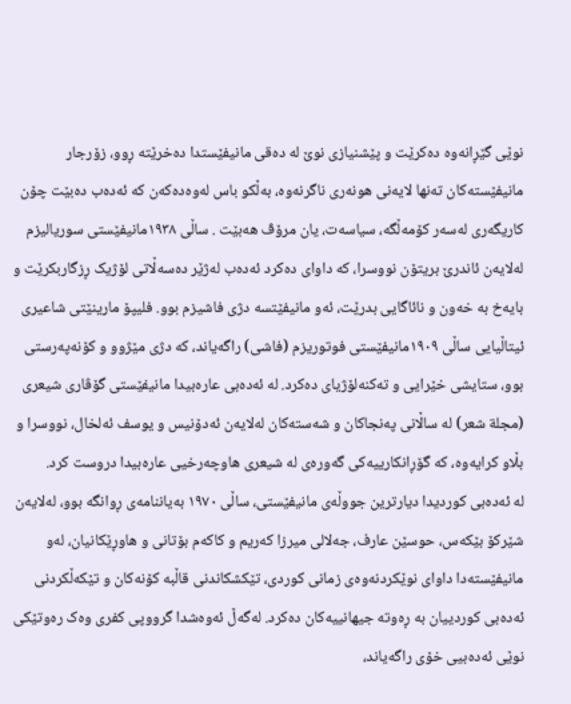نوێی گێڕانەوە دەکرێت و پێشنیازی نوێ لە دەقی مانیفێستدا دەخرێتە ڕوو، زۆرجار مانیفێستەکان تەنها لایەنی هونەری ناگرنەوە، بەڵکو باس لەوەدەکەن کە ئەدەب دەبێت چۆن کاریگەری لەسەر کۆمەڵگە، سیاسەت، یان مرۆڤ هەبێت . ساڵی ١٩٣٨مانیفێستی سوریالیزم لەلایەن ئاندرێ بریتۆن نووسرا، کە داوای دەکرد ئەدەب لەژێر دەسەڵاتی لۆژیک ڕزگاربکرێت و بایەخ بە خەون و نائاگایی بدرێت، ئەو مانیفێتسە دژی فاشیزم بوو. فلیپۆ مارینێتی شاعیری ئیتاڵیایی ساڵی ١٩٠٩مانیفێستی فوتوریزم (فاشی) راگەیاند، کە دژی مێژوو و کۆنەپەرستی بوو، ستایشی خێرایی و تەکنەلۆژیای دەکرد. لە ئەدەبی عارەبیدا مانیفێستی گۆڤاری شیعری (مجلة شعر) لە ساڵانی پەنجاکان و شەستەکان لەلایەن ئەدۆنیس و یوسف ئەلخال، نووسرا و بڵاو کرایەوە، کە گۆڕانکارییەکی گەورەی لە شیعری هاوچەرخیی عارەبیدا دروست کرد.
لە ئەدەبی کوردیدا دیارترین جووڵەی مانیفێستی، ساڵی ١٩٧٠ بەیاننامەی ڕوانگە بوو، لەلایەن شێرکۆ بێکەس، حوسێن عارف، جەلالی میرزا کەریم و کاکەم بۆتانی و هاوڕێکانیان، لەو مانیفێستەدا داوای نوێکردنەوەی زمانی کوردی، تێکشکاندنی قاڵبە کۆنەکان و تێکەڵکردنی ئەدەبی کوردییان بە ڕەوتە جیهانییەکان دەکرد. لەگەڵ ئەوەشدا گرووپی کفری وەک رەوتێکی نوێی ئەدەبیی خۆی راگەیاند،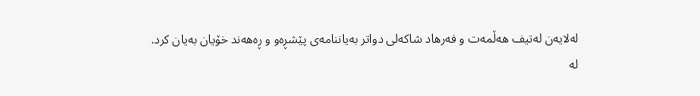لەلایەن لەتیف هەڵمەت و فەرهاد شاکەلی دواتر بەیاننامەی پێشڕەو و ڕەهەند خۆیان بەیان کرد.
لە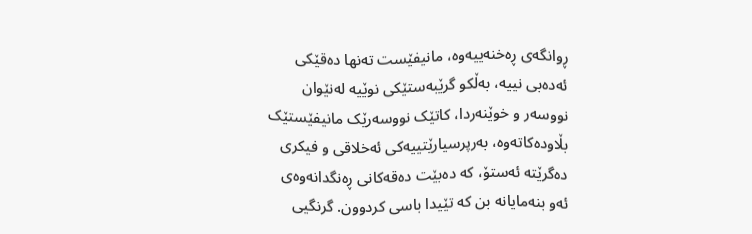ڕوانگەی ڕەخنەییەوە، مانیفێست تەنها دەقێکی ئەدەبی نییە، بەڵکو گرێبەستێکی نوێیە لەنێوان نووسەر و خوێنەردا، کاتێک نووسەرێک مانیفێستێک بڵاودەکاتەوە، بەرپرسیارێتییەکی ئەخلاقی و فیکری دەگرێتە ئەستۆ، کە دەبێت دەقەکانی ڕەنگدانەوەی ئەو بنەمایانە بن کە تێیدا باسی کردوون. گرنگیی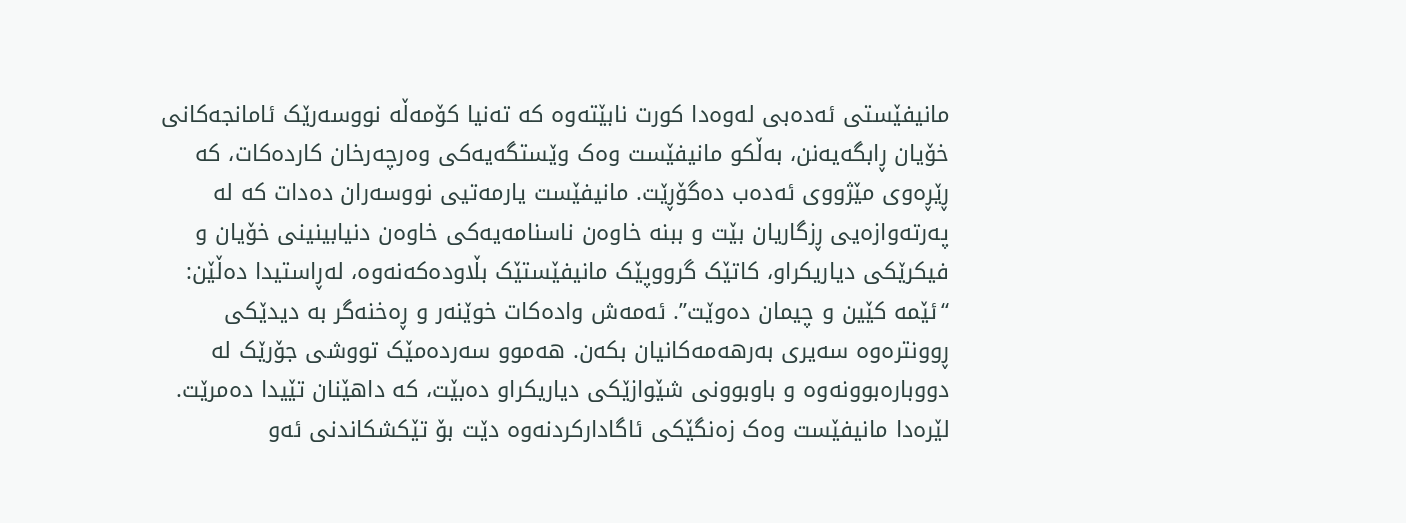مانیفێستی ئەدەبی لەوەدا کورت نابێتەوە کە تەنیا کۆمەڵە نووسەرێک ئامانجەکانی خۆیان ڕابگەیەنن، بەڵکو مانیفێست وەک وێستگەیەکی وەرچەرخان کاردەکات، کە ڕێڕەوی مێژووی ئەدەب دەگۆڕێت. مانیفێست یارمەتیی نووسەران دەدات کە لە پەرتەوازەیی ڕزگاریان بێت و ببنە خاوەن ناسنامەیەکی خاوەن دنیابینینی خۆیان و فیکرێکی دیاریکراو، کاتێک گرووپێک مانیفێستێک بڵاودەکەنەوە، لەڕاستیدا دەڵێن: “ئێمە کێین و چیمان دەوێت”. ئەمەش وادەکات خوێنەر و ڕەخنەگر بە دیدێکی ڕوونترەوە سەیری بەرهەمەکانیان بکەن. هەموو سەردەمێک تووشی جۆرێک لە دووبارەبوونەوە و باوبوونی شێوازێکی دیاریکراو دەبێت، کە داهێنان تێیدا دەمرێت. لێرەدا مانیفێست وەک زەنگێکی ئاگادارکردنەوە دێت بۆ تێکشکاندنی ئەو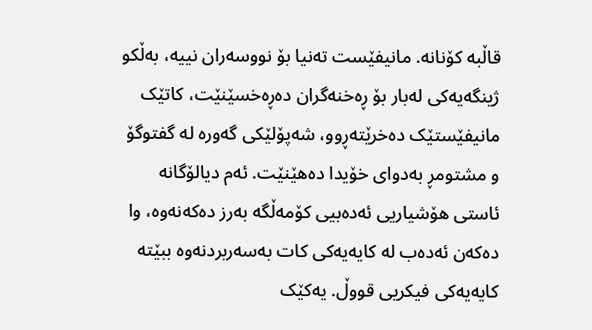قاڵبە کۆنانە. مانیفێست تەنیا بۆ نووسەران نییە، بەڵکو ژینگەیەکی لەبار بۆ ڕەخنەگران دەڕەخسێنێت، کاتێک مانیفێستێک دەخرێتەڕوو، شەپۆلێکی گەورە لە گفتوگۆ و مشتومڕ بەدوای خۆیدا دەهێنێت. ئەم دیالۆگانە ئاستی هۆشیاریی ئەدەبیی کۆمەڵگە بەرز دەکەنەوە، وا دەکەن ئەدەب لە کایەیەکی کات بەسەربردنەوە ببێتە کایەیەکی فیکریی قووڵ. یەکێک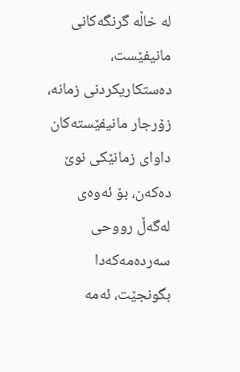لە خاڵە گرنگەکانی مانیفێست، دەستکاریکردنی زمانە، زۆرجار مانیفێستەکان داوای زمانێکی نوێ دەکەن، بۆ ئەوەی لەگەڵ رووحی سەردەمەکەدا بگونجێت، ئەمە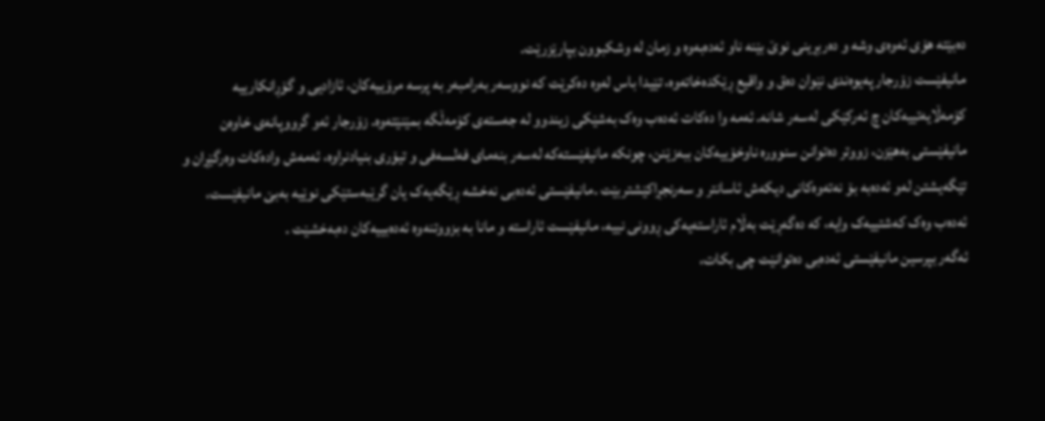دەبێتە هۆی ئەوەی وشە و دەربڕینی نوێ بێنە ناو ئەدەبەوە و زمان لە وشکبوون بپارێزرێت.
مانیفێست زۆرجار پەیوەندی نێوان دەق و واقیع ڕێکدەخاتەوە، تێیدا باس لەوە دەکرێت کە نووسەر بەرامبەر بە پرسە مرۆییەکان، ئازادیی و گۆڕانکارییە کۆمەڵایەتییەکان چ ئەرکێکی لەسەر شانە. ئەمە وا دەکات ئەدەب وەک بەشێکی زیندوو لە جەستەی کۆمەڵگە بمێنێتەوە. زۆرجار ئەو گرووپانەی خاوەن مانیفێستی بەهێزن، زووتر دەتوانن سنوورە ناوخۆییەکان ببەزێنن، چونکە مانیفێستەکە لەسەر بنەمای فەلسەفی و تیۆری بنیادنراوە، ئەمەش وادەکات وەرگێڕان و تێگەیشتن لەو ئەدەبە بۆ نەتەوەکانی دیکەش ئاسانتر و سەرنجڕاکێشتربێت .مانیفێستی ئەدەبی نەخشە ڕێگەیەک یان گرێبەستێکی نوێیە بەبێ مانیفێست، ئەدەب وەک کەشتییەک وایە، کە دەگەڕێت بەڵام ئاراستەیەکی ڕوونی نییە، مانیفێست ئاراستە و مانا بە بزووتنەوە ئەدەبییەکان دەبەخشێت .
ئەگەر بپرسین مانیفێستی ئەدەبی دەتوانێت چی بکات،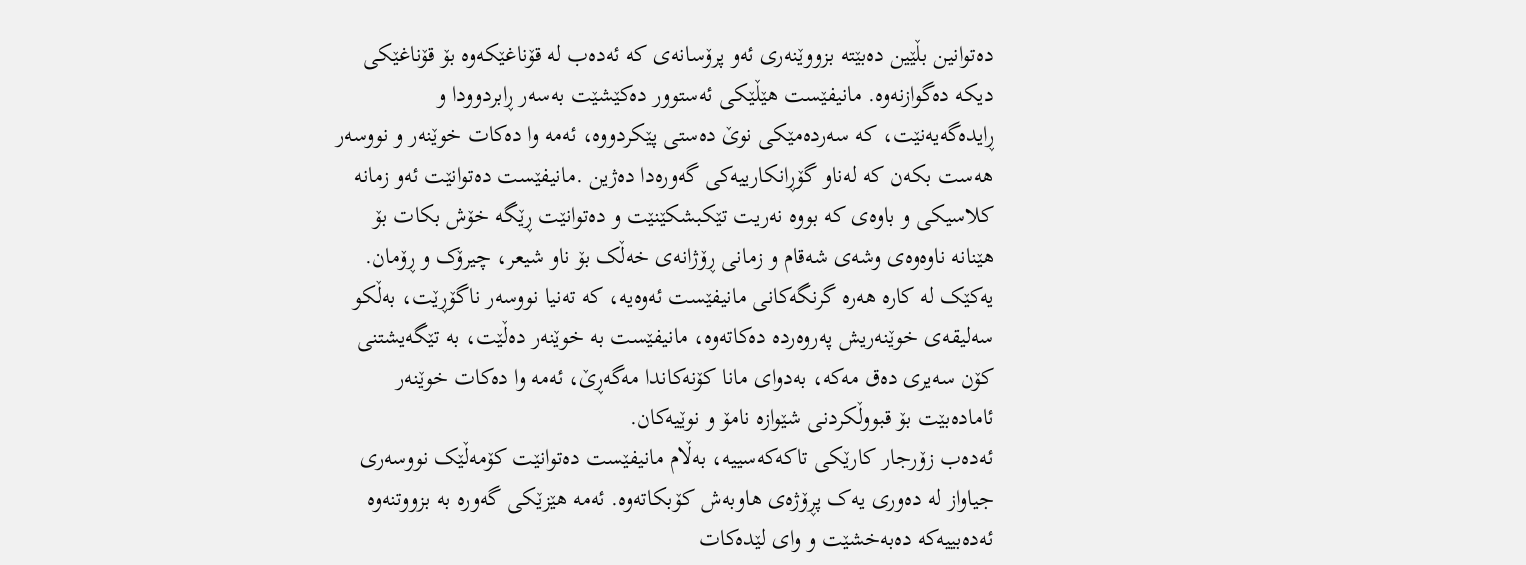دەتوانین بڵێین دەبێتە بزووێنەری ئەو پرۆسانەی کە ئەدەب لە قۆناغێکەوە بۆ قۆناغێکی دیکە دەگوازنەوە. مانیفێست هێڵێکی ئەستوور دەکێشێت بەسەر ڕابردوودا و ڕایدەگەیەنێت، کە سەردەمێکی نوێ دەستی پێکردووە، ئەمە وا دەکات خوێنەر و نووسەر هەست بکەن کە لەناو گۆڕانکارییەکی گەورەدا دەژین .مانیفێست دەتوانێت ئەو زمانە کلاسیکی و باوەی کە بووە نەریت تێکبشکێنێت و دەتوانێت ڕێگە خۆش بکات بۆ هێنانە ناوەوەی وشەی شەقام و زمانی ڕۆژانەی خەڵک بۆ ناو شیعر، چیرۆک و ڕۆمان. یەکێک لە کارە هەرە گرنگەکانی مانیفێست ئەوەیە، کە تەنیا نووسەر ناگۆڕێت، بەڵکو سەلیقەی خوێنەریش پەروەردە دەکاتەوە، مانیفێست بە خوێنەر دەڵێت، بە تێگەیشتنی کۆن سەیری دەق مەکە، بەدوای مانا کۆنەکاندا مەگەڕێ، ئەمە وا دەکات خوێنەر ئامادەبێت بۆ قبووڵکردنی شێوازە نامۆ و نوێیەکان.
ئەدەب زۆرجار کارێکی تاکەکەسییە، بەڵام مانیفێست دەتوانێت کۆمەڵێک نووسەری جیاواز لە دەوری یەک پڕۆژەی هاوبەش کۆبکاتەوە. ئەمە هێزێکی گەورە بە بزووتنەوە ئەدەبییەکە دەبەخشێت و وای لێدەکات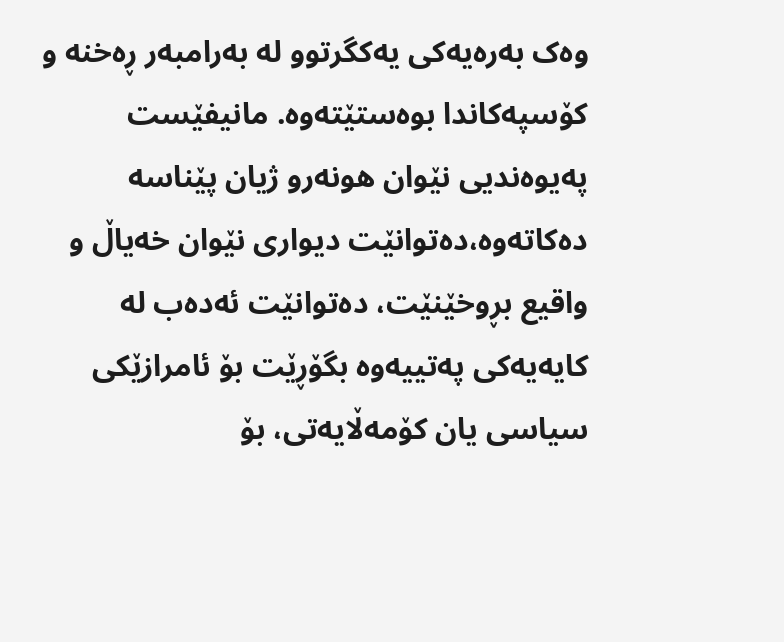وەک بەرەیەکی یەکگرتوو لە بەرامبەر ڕەخنە و کۆسپەکاندا بوەستێتەوە. مانیفێست پەیوەندیی نێوان هونەرو ژیان پێناسە دەکاتەوە،دەتوانێت دیواری نێوان خەیاڵ و واقیع بڕوخێنێت، دەتوانێت ئەدەب لە کایەیەکی پەتییەوە بگۆڕێت بۆ ئامرازێکی سیاسی یان کۆمەڵایەتی، بۆ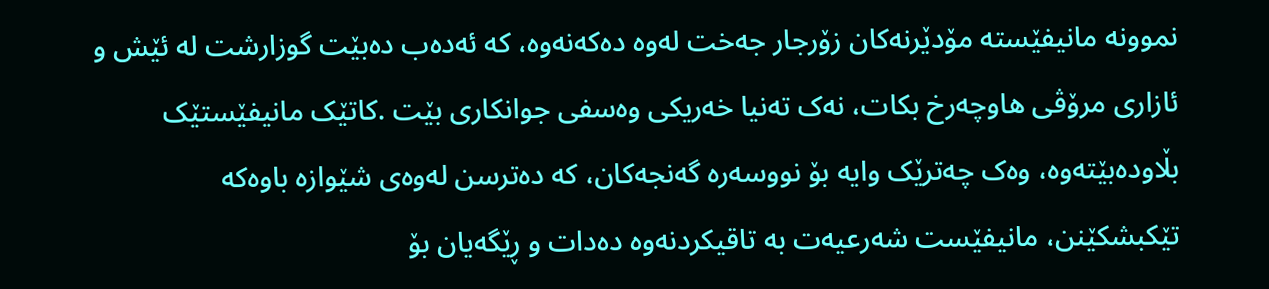نموونە مانیفێستە مۆدێرنەکان زۆرجار جەخت لەوە دەکەنەوە، کە ئەدەب دەبێت گوزارشت لە ئێش و ئازاری مرۆڤی هاوچەرخ بکات، نەک تەنیا خەریکی وەسفی جوانکاری بێت .کاتێک مانیفێستێک بڵاودەبێتەوە، وەک چەترێک وایە بۆ نووسەرە گەنجەکان، کە دەترسن لەوەی شێوازە باوەکە تێکبشکێنن، مانیفێست شەرعیەت بە تاقیکردنەوە دەدات و ڕێگەیان بۆ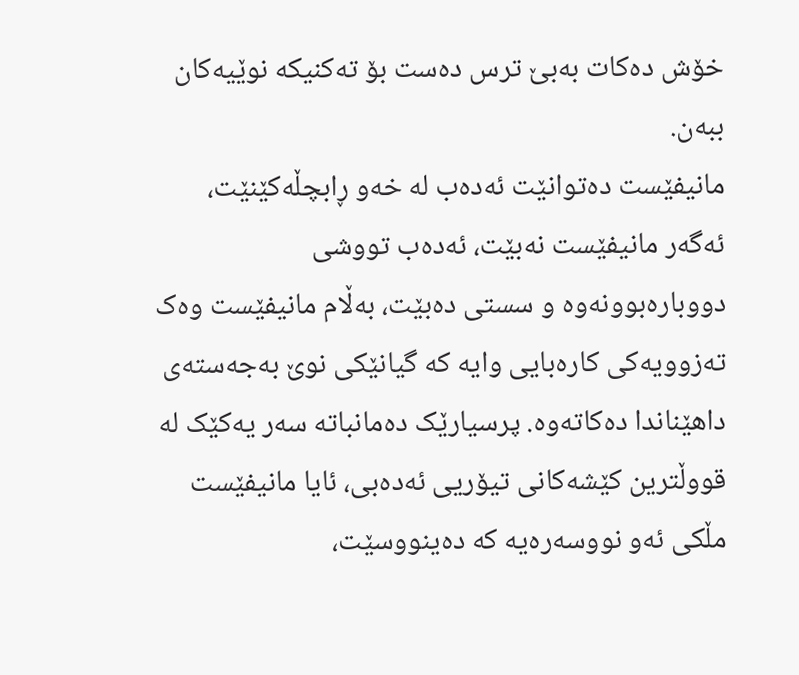خۆش دەکات بەبێ ترس دەست بۆ تەکنیکە نوێیەکان ببەن.
مانیفێست دەتوانێت ئەدەب لە خەو ڕابچڵەکێنێت، ئەگەر مانیفێست نەبێت، ئەدەب تووشی دووبارەبوونەوە و سستی دەبێت، بەڵام مانیفێست وەک تەزوویەکی کارەبایی وایە کە گیانێکی نوێ بەجەستەی داهێناندا دەکاتەوە. پرسیارێک دەمانباتە سەر یەکێک لە قووڵترین کێشەکانی تیۆریی ئەدەبی، ئایا مانیفێست مڵکی ئەو نووسەرەیە کە دەینووسێت،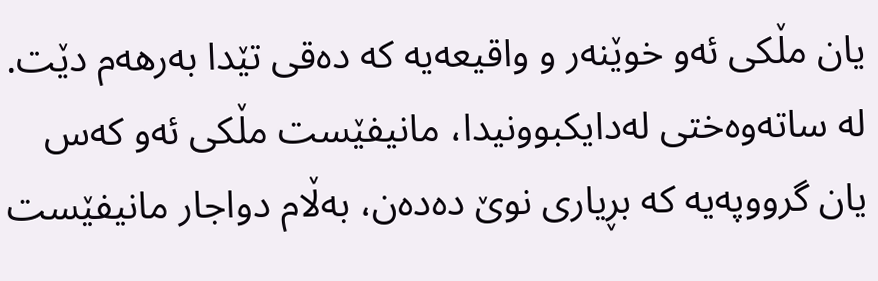یان مڵکی ئەو خوێنەر و واقیعەیە کە دەقی تێدا بەرهەم دێت.
لە ساتەوەختی لەدایکبوونیدا، مانیفێست مڵکی ئەو کەس یان گرووپەیە کە بڕیاری نوێ دەدەن، بەڵام دواجار مانیفێست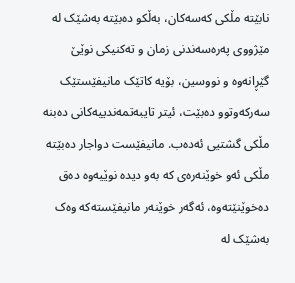نابێتە مڵکی کەسەکان، بەڵکو دەبێتە بەشێک لە مێژووی پەرەسەندنی زمان و تەکنیکی نوێێ گێڕانەوە و نووسین، بۆیە کاتێک مانیفێستێک سەرکەوتوو دەبێت، ئیتر تایبەتمەندییەکانی دەبنە مڵکی گشتیی ئەدەب. مانیفێست دواجار دەبێتە مڵکی ئەو خوێنەرەی کە بەو دیدە نوێیەوە دەق دەخوێنێتەوە، ئەگەر خوێنەر مانیفێستەکە وەک بەشێک لە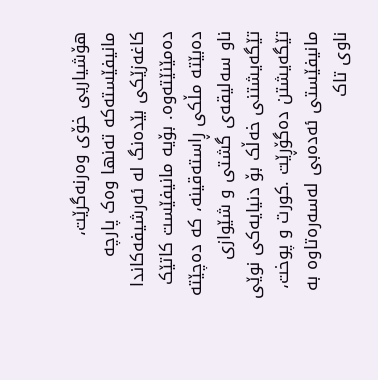هۆشیاریی خۆی وەرنەگرێت، مانیفێستەکە تەنها وەک پارچە کاغەزێکی بێدەنگ لە ئەرشیفەکاندا دەمێنێتەوە. بۆیە مانیفێست کاتێک دەبێتە مڵکی ڕاستەقینە، کە دەچێتە ناو سەلیقەی گشتی و شێوازی تێگەیشتنی خەڵک بۆ دنیایەکی نوێی تێگەیشتن دەگۆڕێت .کورت و پوخت، مانیفێستی ئەدەبی لەسەرەتاوە بە ناوی تاک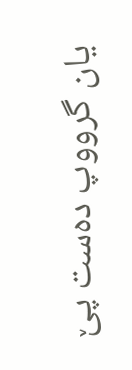یان گرووپ دەست پێ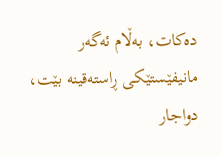دەکات، بەڵام ئەگەر مانیفێستێکی ڕاستەقینە بێت، دواجار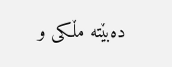دەبێتە مڵکی و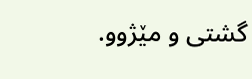گشتی و مێژوو.